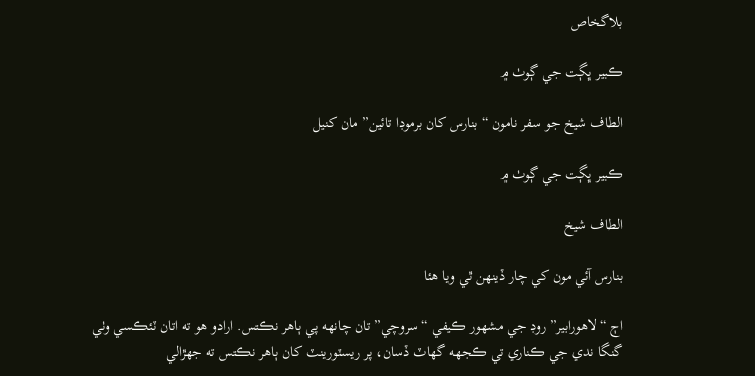بلاگخاص

ڪبير ڀڳت جي ڳوٺ ۾

الطاف شيخ جو سفر نامون “بنارس کان برموڊا تائين” مان کنيل

ڪبير ڀڳت جي ڳوٺ ۾

الطاف شيخ

بنارس آئي مون کي چار ڏينهن ٿي ويا هئا

اڄ “لاهورابير” روڊ جي مشهور ڪيفي “سروچي” تان چانهه پي ٻاهر نڪتس. ارادو هو ته اتان ٽئڪسي وٺي گنگا ندي جي ڪناري تي ڪجهه گهاٽ ڏسان، پر ريسٽورينٽ کان ٻاهر نڪتس ته جهڙالي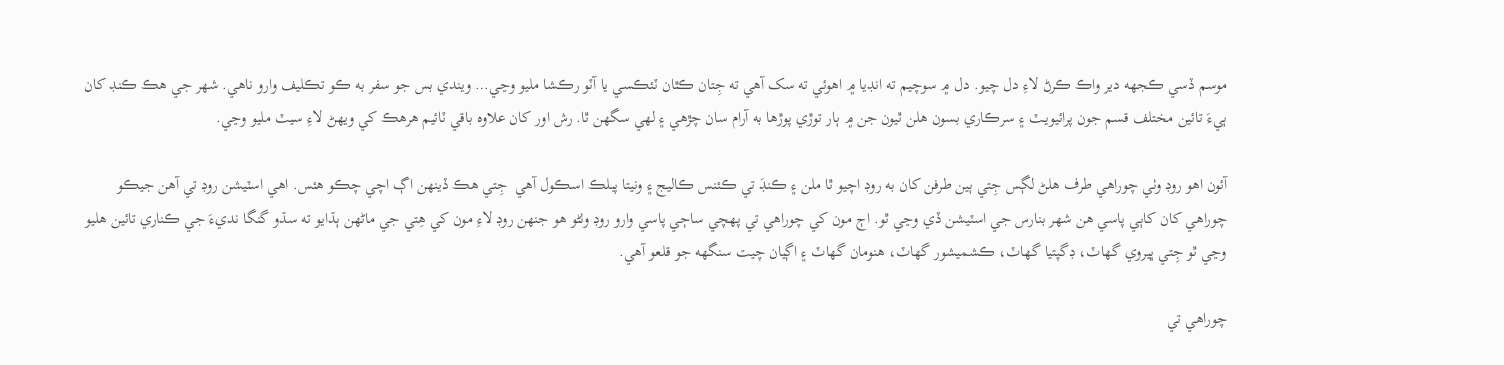موسم ڏسي ڪجهه دير واڪ ڪرڻ لاءِ دل چيو. دل ۾ سوچيم ته انڊيا ۾ اهوئي ته سک آهي ته جِتان ڪٿان ٽئڪسي يا آٽو رڪشا مليو وڃي… ويندي بس جو سفر به ڪو تڪليف وارو ناهي. شهر جي هڪ ڪنڊ کان ٻيءَ تائين مختلف قسم جون پرائيويـٽ ۽ سرڪاري بسون هلن ٿيون جن ۾ ٻار توڙي پوڙها به آرام سان چڙهي ۽ لهي سگهن ٿا. رش اور کان علاوه باقي ٽائيم هرهڪ کي ويهڻ لاءِ سيٽ مليو وڃي.

آئون اهو روڊ وٺي چوراهي طرف هلڻ لڳس جِتي ٻين طرفن کان به روڊ اچيو ٿا ملن ۽ ڪنڊَ تي ڪئنس ڪاليج ۽ ونيتا پبلڪ اسڪول آهي  جِتي هڪ ڏينهن اڳ اچي چڪو هئس. اهي اسٽيشن روڊ تي آهن جيڪو چوراهي کان کاٻي پاسي هن شهر بنارس جي اسٽيشن ڏي وڃي ٿو. اڄ مون کي چوراهي تي پهچي ساڄي پاسي وارو روڊ وٺڻو هو جنهن روڊ لاءِ مون کي هِتي جي ماڻهن ٻڌايو ته سڌو گنگا نديءَ جي ڪناري تائين هليو وڃي ٿو جِتي ڀيروي گهاٽ، ڊگپتيا گهاٽ، ڪشميشور گهاٽ، هنومان گهاٽ ۽ اڳيان چيت سنگهه جو قلعو آهي.

چوراهي تي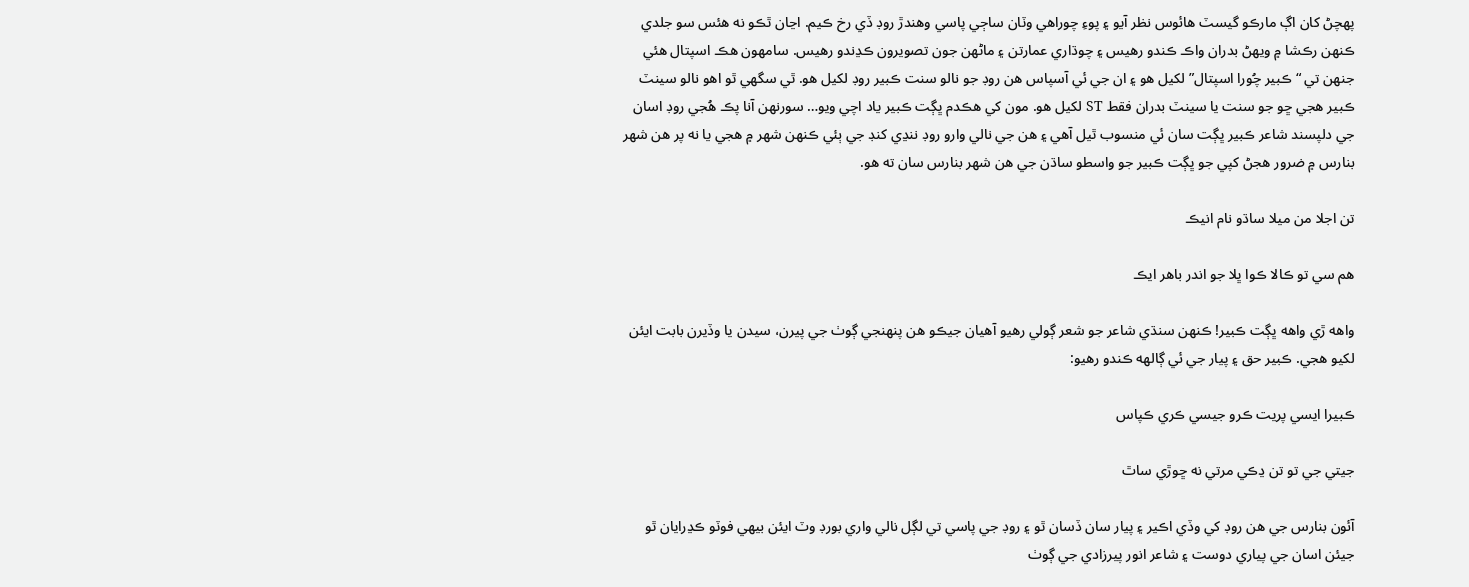پهچڻ کان اڳ مارڪو گيسٽ هائوس نظر آيو ۽ پوءِ چوراهي وٽان ساڄي پاسي وهندڙ روڊ ڏي رخ ڪيم. اڃان ٿڪو نه هئس سو جلدي ڪنهن رڪشا ۾ ويهڻ بدران واڪ ڪندو رهيس ۽ چوڌاري عمارتن ۽ ماڻهن جون تصويرون ڪڍندو رهيس. سامهون هڪ اسپتال هئي جنهن تي “ڪبير چُورا اسپتال” لکيل هو ۽ ان جي ئي آسپاس هن روڊ جو نالو سنت ڪبير روڊ لکيل هو. ٿي سگهي ٿو اهو نالو سينٽ ڪبير هجي ڇو جو سنت يا سينٽ بدران فقط ST لکيل هو. مون کي هڪدم ڀڳت ڪبير ياد اچي ويو… سورنهن آنا پڪ هُجي روڊ اسان جي دلپسند شاعر ڪبير ڀڳت سان ئي منسوب ٿيل آهي ۽ هن جي نالي وارو روڊ ننڍي کنڊ جي ٻئي ڪنهن شهر ۾ هجي يا نه پر هن شهر بنارس ۾ ضرور هجڻ کپي جو ڀڳت ڪبير جو واسطو ساڌن جي هن شهر بنارس سان ته هو.

تن اجلا من ميلا ساڌو نام انيڪ

هم سي تو ڪالا ڪوا ڀلا جو اندر باهر ايڪ

واهه ڙي واهه ڀڳت ڪبير! ڪنهن سنڌي شاعر جو شعر ڳولي رهيو آهيان جيڪو هن پنهنجي ڳوٺ جي پيرن، سيدن يا وڏيرن بابت ايئن لکيو هجي. ڪبير حق ۽ پيار جي ئي ڳالهه ڪندو رهيو:

ڪبيرا ايسي پريت ڪرو جيسي ڪري ڪپاس

جيتي جي تو تن ڍڪي مرتي نه ڇوڙي ساٿ

آئون بنارس جي هن روڊ کي وڏي اڪير ۽ پيار سان ڏسان ٿو ۽ روڊ جي پاسي تي لڳل نالي واري بورڊ وٽ ايئن بيهي فوٽو ڪڍرايان ٿو جيئن اسان جي پياري دوست ۽ شاعر انور پيرزادي جي ڳوٺ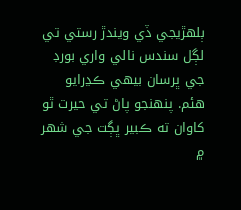ٻلهڙيجي ڏي ويندڙ رستي تي لڳل سندس نالي واري بورڊ جي ڀرسان بيهي ڪڍرايو هئم. پنهنجو پاڻ تي حيرت ٿو کاوان ته ڪبير ڀڳت جي شهر ۾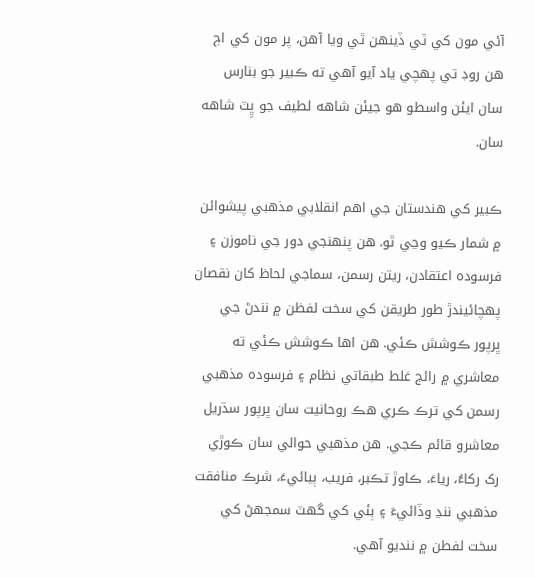آئي مون کي ٽي ڏينهن ٿي ويا آهن، پر مون کي اڄ هن روڊ تي پهچي ياد آيو آهي ته ڪبير جو بنارس سان ايئن واسطو هو جيئن شاهه لطيف جو ڀِٽ شاهه سان.

ڪبير کي هندستان جي اهم انقلابي مذهبي پيشوائن ۾ شمار ڪيو وڃي ٿو. هن پنهنجي دور جي ناموزن ۽ فرسوده اعتقادن، ريتن رسمن، سماجي لحاظ کان نقصان پهچائيندڙ طور طريقن کي سخت لفظن ۾ نندڻ جي ڀرپور ڪوشش ڪئي. هن اها ڪوشش ڪئي ته معاشري ۾ رائج غلط طبقاتي نظام ۽ فرسوده مذهبي رسمن کي ترڪ ڪري هڪ روحانيت سان ڀرپور سڌريل معاشرو قائم ڪجي. هن مذهبي حوالي سان ڪوڙي رک رکاءُ، رياءَ، ڪاوڙ تڪبر، فريب، ٻيائيءَ، شرڪ منافقت مذهبي ننڍ وڏائيءَ ۽ ٻئي کي گهٽ سمجھڻ کي سخت لفطن ۾ ننديو آهي.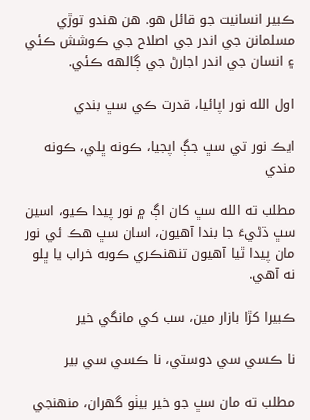ڪبير انسانيت جو قائل هو. هن هندو توڙي مسلمانن جي اندر جي اصلاح جي ڪوشش ڪئي ۽ انسان جي اندر اجارڻ جي ڳالهه ڪئي.

اول الله نور اپائيا، قدرت ڪي سڀ بندي

ايڪ نور تي سڀ جڳ اپجيا، ڪونه ڀلي، ڪونه مندي

مطلب ته الله سڀ کان اڳ ۾ نور پيدا ڪيو، اسين سڀ ڌڻيءَ جا بندا آهيون، اسان سڀ هڪ ئي نور مان پيدا ٿيا آهيون تنهنڪري ڪوبه خراب يا ڀلو نه آهي.

ڪبيرا کڙا بازار مين، سب کي مانگي خير

نا ڪسي سي دوستي، نا ڪسي سي بير

مطلب ته مان سڀ جو خير بيٺو گهران، منهنجي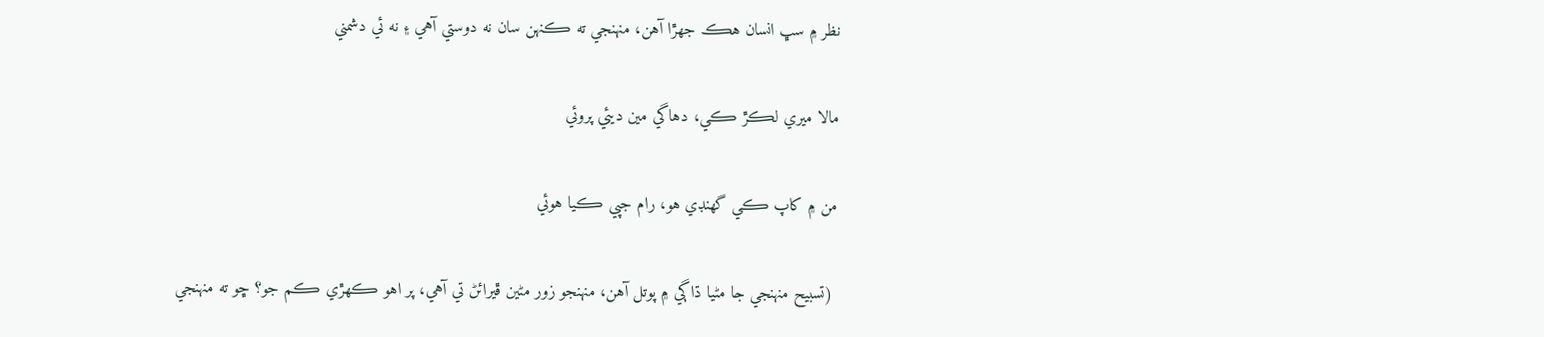نظر ۾ سڀ انسان هڪ جهڙا آهن، منهنجي ته ڪنهن سان نه دوستي آهي ۽ نه ئي دشمني

مالا ميري لڪڙ ڪي، دهاگي مين ديئي پروئي

من ۾ کاپ ڪي گهنڊي هو، رام جپي ڪيا هوئي

 (تسبيح منهنجي جا مڻيا ڌاڳي ۾ پوتل آهن، منهنجو زور مڻين ڦيرائڻ تي آهي، پر اهو ڪهڙي ڪم جو؟ ڇو ته منهنجي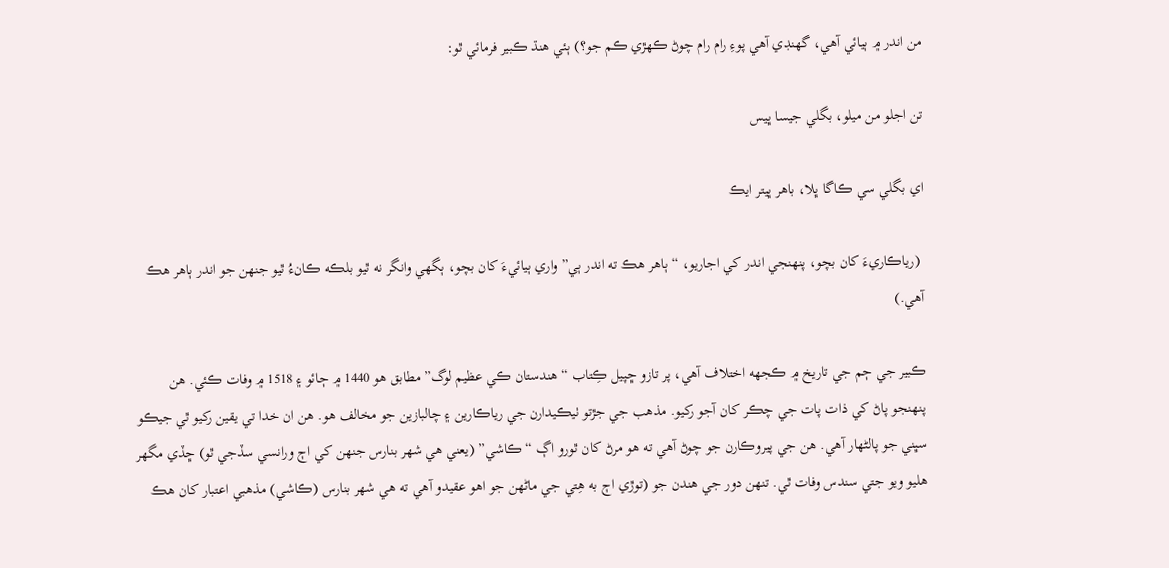من اندر ۾ ٻيائي آهي، گهنڊي آهي پوءِ رام رام چوڻ ڪهڙي ڪم جو؟) ٻئي هنڌ ڪبير فرمائي ٿو:

تن اجلو من ميلو، بگلي جيسا ڀيس

اي بگلي سي ڪاگا ڀلا، باهر ڀيتر ايڪ

 (رياڪاريءَ کان بچو، پنهنجي اندر کي اجاريو، “ٻاهر هڪ ته اندر ٻي” واري ٻيائيءَ کان بچو، ٻگهي وانگر نه ٿيو بلڪه ڪانءُ ٿيو جنهن جو اندر ٻاهر هڪ آهي.)

ڪبير جي ڄم جي تاريخ ۾ ڪجهه اختلاف آهي، پر تازو ڇپيل ڪِتاب “هندستان ڪي عظيم لوگ” مطابق هو 1440 ۾ ڄائو ۽ 1518 ۾ وفات ڪئي. هن پنهنجو پاڻ کي ذات پات جي چڪر کان آجو رکيو. مذهب جي جڙتو ٺيڪيدارن جي رياڪارين ۽ چالبازين جو مخالف هو. هن ان خدا تي يقين رکيو ٿي جيڪو سڀني جو پالڻهار آهي. هن جي پيروڪارن جو چوڻ آهي ته هو مرڻ کان ٿورو اڳ “ڪاشي” (يعني هي شهر بنارس جنهن کي اڄ ورانسي سڏجي ٿو) ڇڏي مگهر هليو ويو جتي سندس وفات ٿي. تنهن دور جي هندن جو (توڙي اڄ به هِتي جي ماڻهن جو اهو عقيدو آهي ته هي شهر بنارس (ڪاشي) مذهبي اعتبار کان هڪ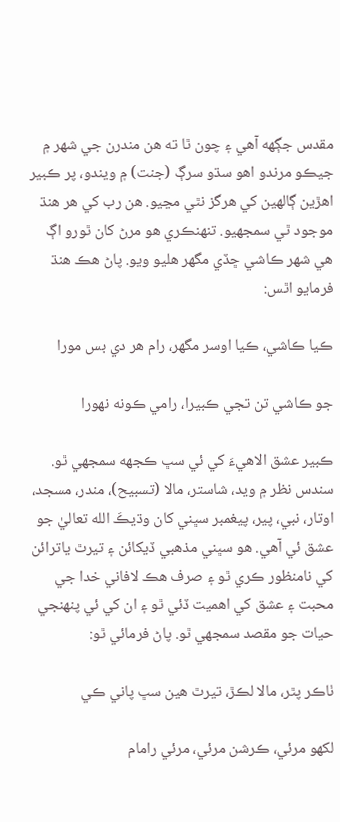مقدس جڳهه آهي ۽ چون ٿا ته هن مندرن جي شهر ۾ جيڪو مرندو اهو سڌو سرڳ (جنت) ۾ ويندو، پر ڪبير اهڙين ڳالهين کي هرگز نٿي مڃيو. هن رب کي هر هنڌ موجود ٿي سمجھيو. تنهنڪري هو مرڻ کان ٿورو اڳ هي شهر ڪاشي ڇڏي مگهر هليو ويو. پاڻ هڪ هنڌ فرمايو اٿس:

ڪيا ڪاشي، ڪيا اوسر مگهر، رام هر دي بس مورا

جو ڪاشي تن تجي ڪبيرا، رامي ڪونه نهورا

ڪبير عشق الاهيءَ کي ئي سڀ ڪجهه سمجھي ٿو. سندس نظر ۾ ويد، شاستر، مالا (تسبيح)، مندر، مسجد، اوتار، نبي، پير، پيغمبر سڀني کان وڌيڪَ الله تعاليٰ جو عشق ئي آهي. هو سڀني مذهبي ڏيکائن ۽ تيرٿ ياترائن کي نامنظور ڪري ٿو ۽ صرف هڪ لافاني خدا جي محبت ۽ عشق کي اهميت ڏئي ٿو ۽ ان کي ئي پنهنجي حيات جو مقصد سمجھي ٿو. پاڻ فرمائي ٿو:

ٺاڪر پٿر، مالا لڪڙ، تيرٿ هين سڀ پاني ڪي

لکهو مرئي، ڪرشن مرئي، مرئي رامام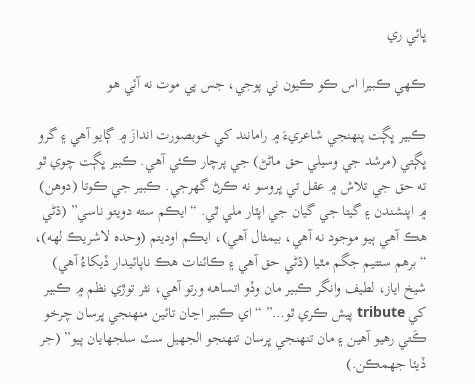ڀائي ري

ڪهي ڪبيرا اس ڪو ڪيون ني پوجي، جس پي موت نه آئي هو

ڪبير ڀڳت پنهنجي شاعريءَ ۾ رامانند کي خوبصورت اندازَ ۾ ڳايو آهي ۽ گرو ڀڳتي (مرشد جي وسيلي حق ماڻڻ) جي پرچار ڪئي آهي. ڪبير ڀڳت چوي ٿو ته حق جي تلاش ۾ عقل تي ڀروسو نه ڪرڻ گهرجي. ڪبير جي ڪوتا (دوهن) ۾ اپنشندن ۽ گيتا جي گيان جي اپٽار ملي ٿي. “ايڪم سته دويتو ناسي” (ڌڻي هڪ آهي ٻيو موجود نه آهي، بيمثال آهي)، ايڪم اوديتم (وحده لاشريڪ لهه)، “برهم ستتيم جگم مٿيا (ڌڻي حق آهي ۽ ڪائنات هڪ ناپائيدار ڏيکاءُ آهي) شيخ اياز، لطيف وانگر ڪبير مان وڏو اتساهه ورتو آهي، نثر توڙي نظم ۾ ڪبير کي tribute پيش ڪري ٿو…” “اي ڪبير اڃان تائين منهنجي ڀرسان چرخو ڪَتي رهيو آهين ۽ مان تنهنجي ڀرسان تنهنجو الجھيل سٽ سلجھايان پيو” (جر ڏيئا جھمڪن.)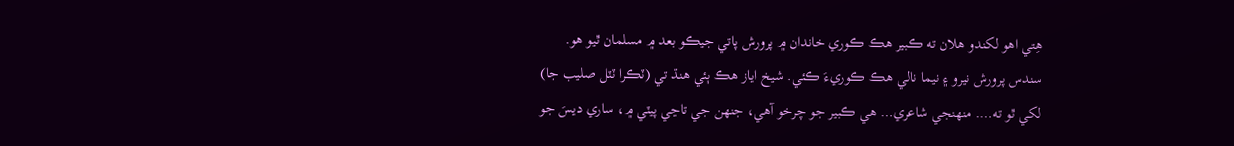هِتي اهو لکندو هلان ته ڪبير هڪ ڪوري خاندان ۾ پرورش پاتي جيڪو بعد ۾ مسلمان ٿيو هو. سندس پرورش نيرو ۽ نيما نالي هڪ ڪوريءَ ڪئي. شيخ اياز هڪ ٻئي هنڌ تي (ٽڪرا ٽٽل صليب جا) لکي ٿو ته…. منهنجي شاعري… هي ڪبير جو چرخو آهي، جنهن جي تاڃي پيٽي ۾، ساري ديسَ جو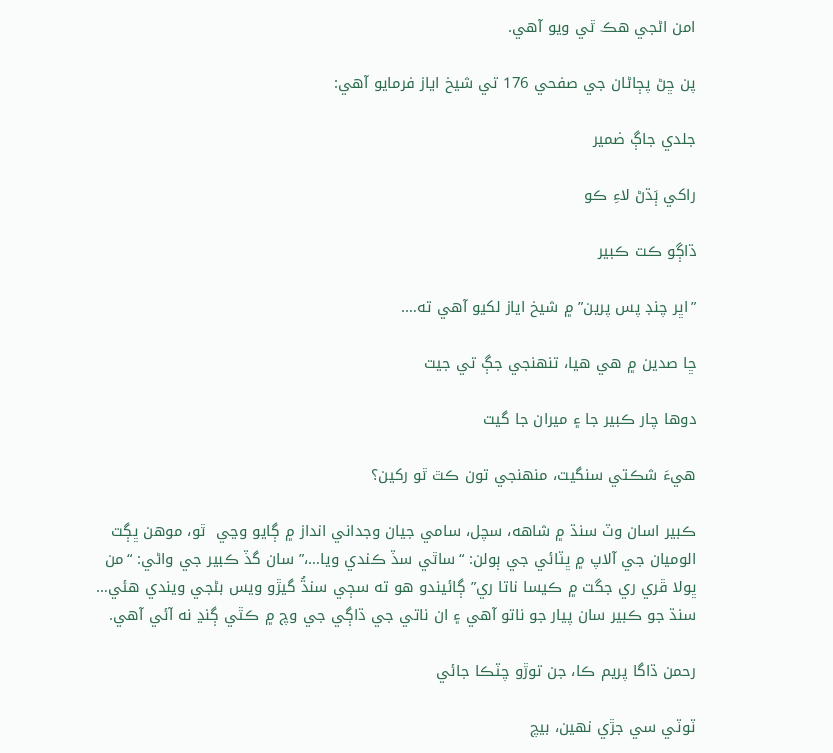امن اڻجي هڪ ٿي ويو آهي.

پن ڇڻ پڄاڻان جي صفحي 176 تي شيخ اياز فرمايو آهي:

جلدي جاڳ ضمير

راکي ٻَڌڻ لاءِ ڪو

ڌاڳو ڪت ڪبير

”اڀر چنڊ پس پرين” ۾ شيخ اياز لکيو آهي ته….

ڇا صدين ۾ هي هيا، تنهنجي جڳ تي جيت

دوها چار ڪبير جا ۽ ميران جا گيت

هيءَ شڪتي سنگيت، منهنجي تون ڪٿ ٿو رکين؟

ڪبير اسان وٽ سنڌ ۾ شاهه، سچل، سامي جيان وجداني انداز ۾ ڳايو وڃي  ٿو، موهن ڀڳت الوميان جي آلاپ ۾ ڀٽائي جي ٻولن: “ساٿي سڏ ڪندي ويا…،” سان گڏ ڪبير جي واڻي: “من ڀولا ڦري ري جگت ۾ ڪيسا ناتا ري” ڳائيندو هو ته سڄي سنڌُ گيڙو ويس بڻجي ويندي هئي… سنڌ جو ڪبير سان پيار جو ناتو آهي ۽ ان ناتي جي ڌاڳي جي وچ ۾ ڪٿي ڳنڍ نه آئي آهي.

رحمن ڌاگا پريم ڪا، جن توڙو چٽڪا جائي

ٽوٽي سي جڙي نهين، بيچ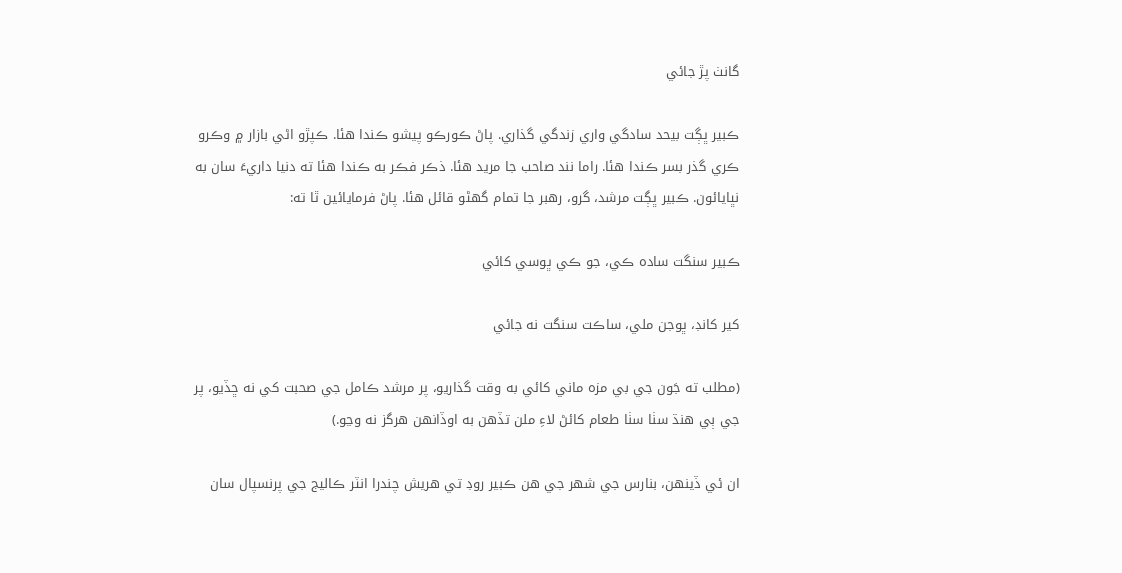گانٺ پڙ جائي

ڪبير ڀڳت بيحد سادگي واري زندگي گذاري. پاڻ ڪورڪو پيشو ڪندا هئا. ڪپڙو اڻي بازار ۾ وڪرو ڪري گذر بسر ڪندا هئا. راما نند صاحب جا مريد هئا. ذڪر فڪر به ڪندا هئا ته دنيا داريءَ سان به نڀايائون. ڪبير ڀڳت مرشد، گرو، رهبر جا تمام گهڻو قائل هئا. پاڻ فرمايائين ٿا ته:

ڪبير سنگت ساده ڪي، جو ڪي ڀوسي کائي

کير کانڊ، ڀوجن ملي، ساڪت سنگت نه جائي

(مطلب ته جَون جي بي مزه ماني کائي به وقت گذاريو، پر مرشد ڪامل جي صحبت کي نه ڇڏيو، پر جي ٻي هنڌ سٺا سٺا طعام کائڻ لاءِ ملن تڏهن به اوڏانهن هرگز نه وڃو.)

ان ئي ڏينهن، بنارس جي شهر جي هن ڪبير روڊ تي هريش چندرا انٽر ڪاليج جي پرنسپال سان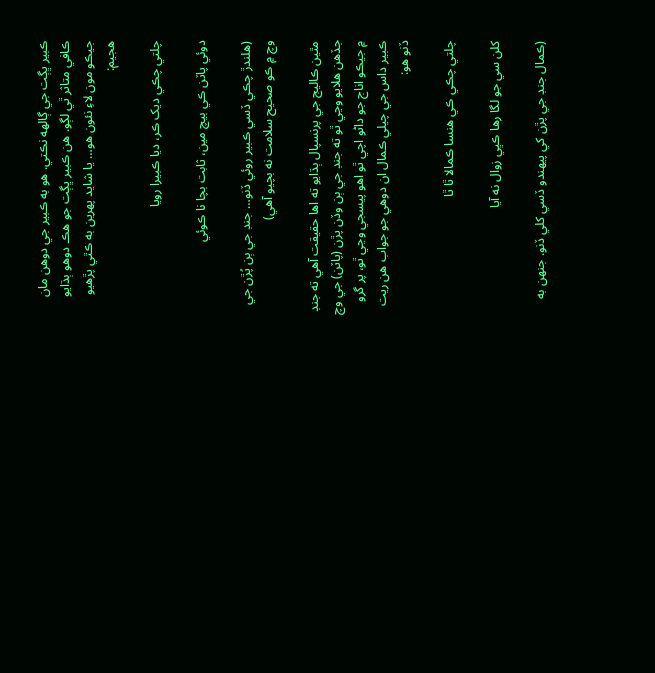ڪبير ڀڳت جي ڳالهه نڪتي. هو به ڪبير جي دوهن مان ڪافي متاثر ٿي لڳو. هن ڪبير ڀڳت جو هڪ دوهو ٻڌايو جيڪو مون لاءِ نئون هو… يا شايد پهرين به ڪٿي پڙهيو هجيم:

چلتي چڪي ديک ڪر، ديا ڪبيرا رويا

دوئي پاٽن ڪي بيچ مين، ثابت بچا نا ڪوئي

(هلندڙ چڪي ڏسي ڪبير روئي ڏنو… جنڊ جي ٻن پُڙن جي وچ ۾ ڪو صحيح سلامت نه بچيو آهي)

مٿين ڪاليج جي پرنسپال ٻڌايو ته اها حقيقت آهي ته جنڊ جڏهن هلايو وڃي ٿو ته جنڊ جي ٻن وڏن پڙن (پاٽن) جي وچ ۾ جيڪو اناج جو داڻو اچي ٿو اهو پيسجي وڃي ٿو، پر گرو ڪبير داس جي چيلي ڪمال ان دوهي جو جواب هن ريت ڏنو هو:

چلتي چڪي ڪي هنسا ڪمالا ٿا ٿا

کلن سي جو لگا رها ڪڀي زوال نه آيا

(ڪمال جنڊ جي پڙن کي پيهندو ڏسي کلي ڏنو. جنهن به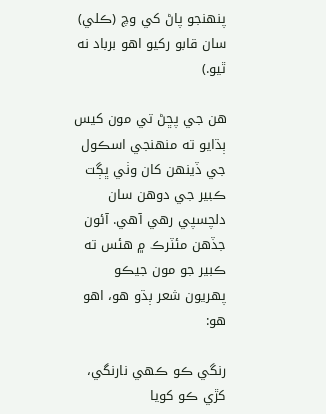پنهنجو پاڻ کي وچ (ڪلي) سان قابو رکيو اهو برباد نه ٿيو.)

هن جي پڇڻ تي مون کيس ٻڌايو ته منهنجي اسڪول جي ڏينهن کان وٺي ڀڳت ڪبير جي دوهن سان دلچسپي رهي آهي. آئون جڏهن مئٽرڪ ۾ هئس ته ڪبير جو مون جيڪو پهريون شعر ٻڌو هو، اهو هو:

رنگي ڪو ڪهي نارنگي، کڙي ڪو کويا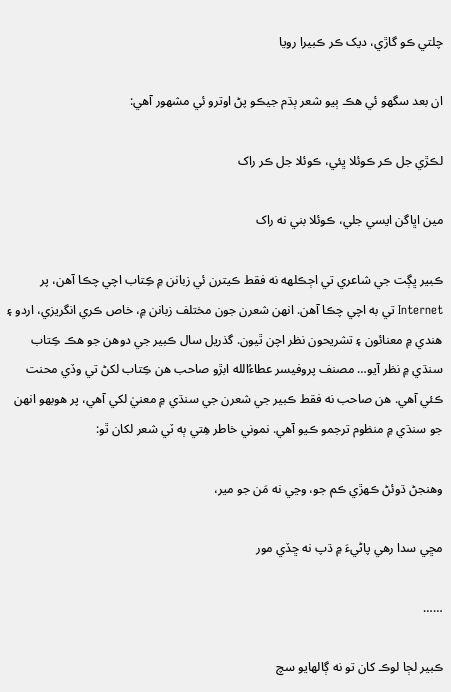چلتي ڪو گاڙي، ديک ڪر ڪبيرا رويا

ان بعد سگهو ئي هڪ ٻيو شعر ٻڌم جيڪو پڻ اوترو ئي مشهور آهي:

لڪڙي جل ڪر ڪوئلا ڀئي، ڪوئلا جل ڪر راک

مين اڀاگن ايسي جلي، ڪوئلا بني نه راک

ڪبير ڀڳت جي شاعري تي اڄڪلهه نه فقط ڪيترن ئي زبانن ۾ ڪِتاب اچي چڪا آهن، پر Internet تي به اچي چڪا آهن. انهن شعرن جون مختلف زبانن ۾، خاص ڪري انگريزي، اردو ۽ هندي ۾ معنائون ۽ تشريحون نظر اچن ٿيون. گذريل سال ڪبير جي دوهن جو هڪ ڪِتاب سنڌي ۾ نظر آيو… مصنف پروفيسر عطاءُالله ابڙو صاحب هن ڪِتاب لکڻ تي وڏي محنت ڪئي آهي. هن صاحب نه فقط ڪبير جي شعرن جي سنڌي ۾ معنيٰ لکي آهي، پر هوبهو انهن جو سنڌي ۾ منظوم ترجمو ڪيو آهي. نموني خاطر هِتي ٻه ٽي شعر لکان ٿو:

وهنجڻ ڌوئڻ ڪهڙي ڪم جو، وڃي نه مَن جو مير،

مڇي سدا رهي پاڻيءَ ۾ ڌپ نه ڇڏي مور

……

ڪبير لڄا لوڪ کان تو نه ڳالهايو سچ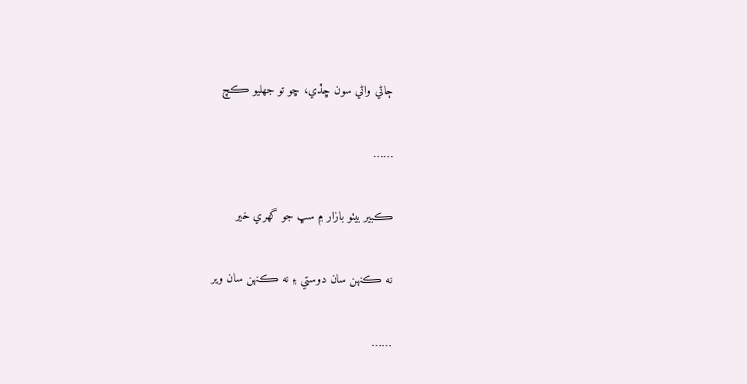ڄاڻي واڻي سون ڇڏي، ڇو تو جھليو ڪچ

……

ڪبير بيٺو بازار ۾ سڀ جو گهري خير

نه ڪنهن سان دوستي ۽ نه ڪنهن سان وير

……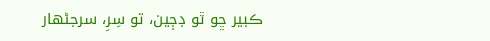ڪبير ڇو ٿو ڊڄين، تو سِرِ، سرجڻهار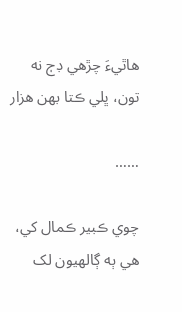هاٿيءَ چڙهي ڊڄ نه تون، ڀلي ڪتا بهن هزار

……

چوي ڪبير ڪمال کي، هي ٻه ڳالهيون لک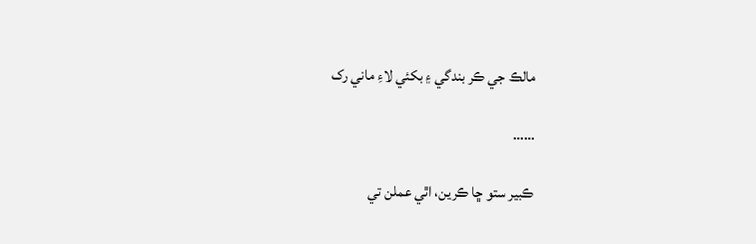مالڪ جي ڪر بندگي ۽ بکئي لاءِ ماني رک

……

ڪبير ستو ڇا ڪرين، اٿي عملن تي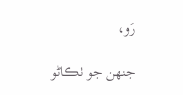رَو،

جنهن جو ٺڪاڻو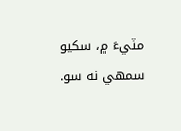مٽيءَ ۾، سکيو سمهي نه سو.